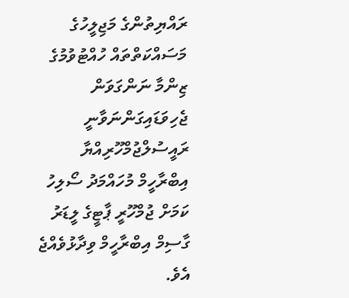ރައްޔިތުންގެ މަޖިލީހުގެ މަސައްކަތްތައް ހުއްޓުވުމުގެ ޒިންމާ ނަންގަވަން ޖެހިވަޑައިގަންނަވާނީ ރައީސުލްޖުމްހޫރިއްޔާ އިބްރާހީމް މުހައްމަދު ސޯލިހު ކަމަށް ޖުމްހޫރީ ޕާޓީގެ ލީޑަރު ގާސިމް އިބްރާހީމް ވިދާޅުވެއްޖެ އެވެ.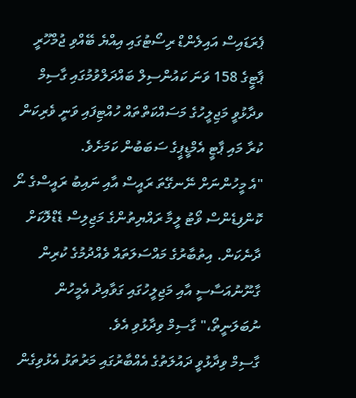ޕެރަޑައިސް އައިލެންޑް ރިސޯޓުގައި އިއްޔެ ބޭއްވި ޖުމްހޫރީ ޕާޓީގެ 158 ވަނަ ކައުންސިލް ބައްދަލްވުމުގައި ގާސިމް ވދާޅުވީ މަޖިލީހުގެ މަސައްކަތްތައް ހުއްޓިފައި ވަނީ ވެރިކަން ކުރާ މައި ޕާޓީ އެމްޑީޕީގެ ސަބަބުން ކަމަށެވެ.
"އެ މީހުންނަށް ނޭނގޭތަ ރައީސް އާއި ނައިބު ރައީސްގެ ނޯ ކޮންފިޑެންސް ވޯޓު ލީމާ ރައްޔިތުންގެ މަޖިލިސް ޑެޑްލޮކަށް ދާނެކަން. އިތުބާރުގެ މައްސަލަތައް ވެއްދުމުގެ ކުރިން ގާނޫނުއަސާސީ އާއި މަޖިލީހުގައި ގަވާއިދު އެމީހުން ނުބަލަނީތޯ،" ގާސިމް ވިދާޅުވި އެވެ.
ގާސިމް ވިދާޅުވީ ދައުލަތުގެ އެއްބާރުގައި މަރުތަޅު އެޅުވިގެން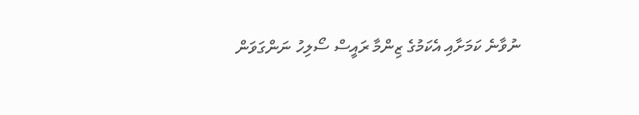ނުވާނެ ކަމަށާއި އެކަމުގެ ޒިންމާ ރައީސް ސޯލިހު ނަންގަވަން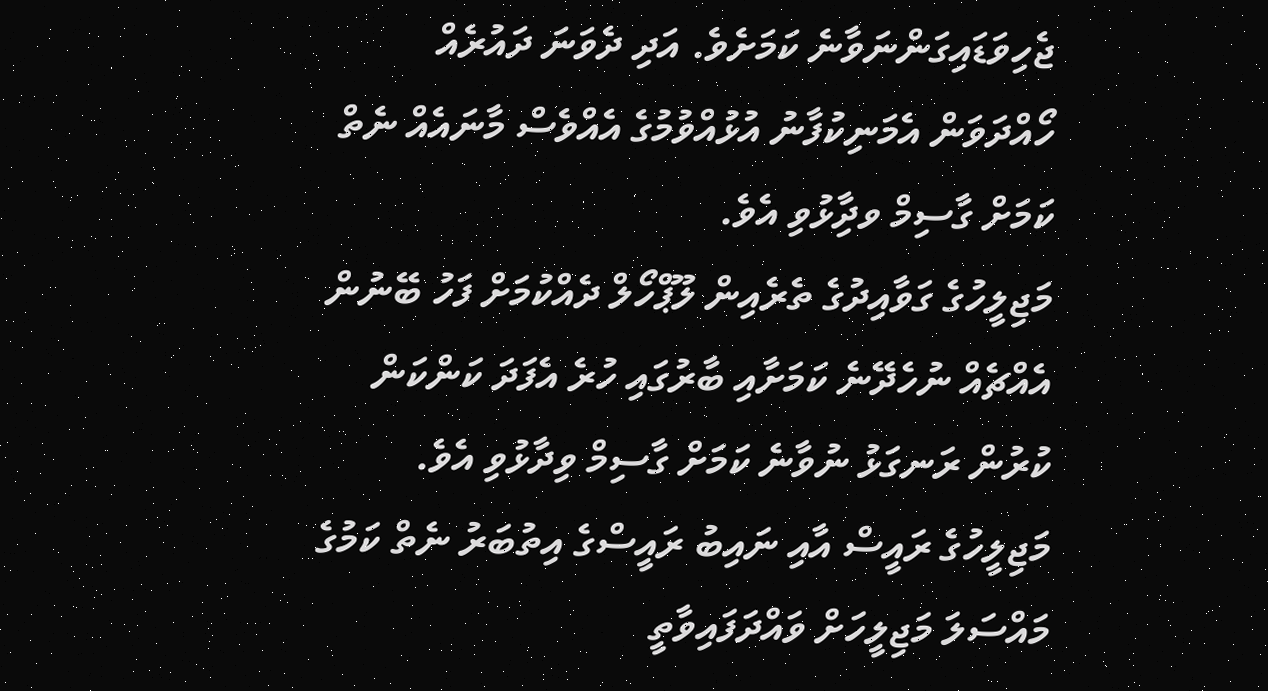ޖެހިވަޑައިގަންނަވާނެ ކަމަށެވެ. އަދި ދެވަނަ ދައުރެއް ހޯއްދަވަން އެމަނިކުފާނު އުޅުއްވުމުގެ އެއްވެސް މާނައެއް ނެތް ކަމަށް ގާސިމް ވދިާޅުވި އެވެ.
މަޖިލީހުގެ ގަވާއިދުގެ ތެރެއިން ލޫޕްހޯލް ދެއްކުމަށް ފަހު ބޭނުން އެއްޗެއް ނުހެދޭނެ ކަމަށާއި ބާރުގައި ހުރެ އެފަދަ ކަންކަން ކުރުން ރަނގަޅު ނުވާނެ ކަމަށް ގާސިމް ވިދާޅުވި އެވެ.
މަޖިލީހުގެ ރައީސް އާއި ނައިބު ރައީސްގެ އިތުބަރު ނެތް ކަމުގެ މައްސަލަ މަޖިލީހަށް ވައްދަފައިވާތީ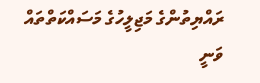ރައްޔިތުންގެ މަޖިލީހުގެ މަސައްކަތްތައް ވަނީ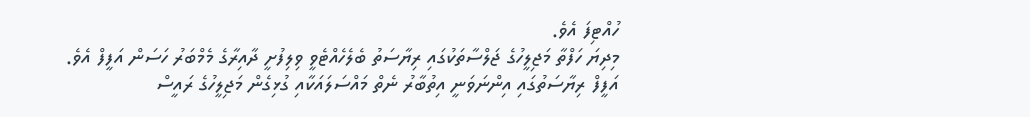ހުއްޓިފަ އެވެ.
މިދިޔަ ހަފްތާ މަޖިލީހުގެ ޖަލްސާތަކުގައި ރިޔާސަތު ބެލެހެއްޓެވީ ވިލިފުށީ ދާއިރާގެ މެމްބަރު ހަސަން އަފީފް އެވެ.
އަފީފް ރިޔާސަތުގައި އިންނަވަނީ އިތުބާރު ނެތް މައްސަލައަކާއި ގުޅިގެން މަޖިލީހުގެ ރައީސް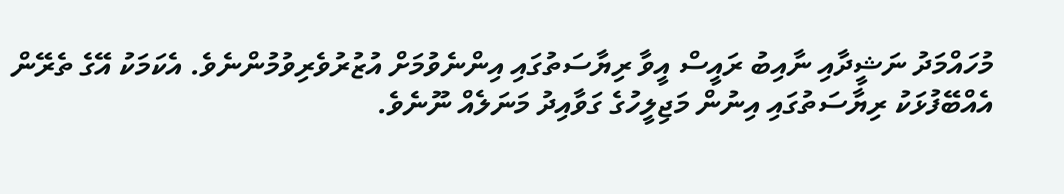މުހައްމަދު ނަޝީދާއި ނާއިބު ރައީސް އީވާ ރިޔާސަތުގައި އިންނެވުމަށް އުޒުރުވެރިވުމުންނެވެ. އެކަމަކު އޭގެ ތެރޭން އެއްބޭފުޅަކު ރިޔާސަތުގައި އިނުން މަޖިލީހުގެ ގަވާއިދު މަނަލެއް ނޫނެވެ.